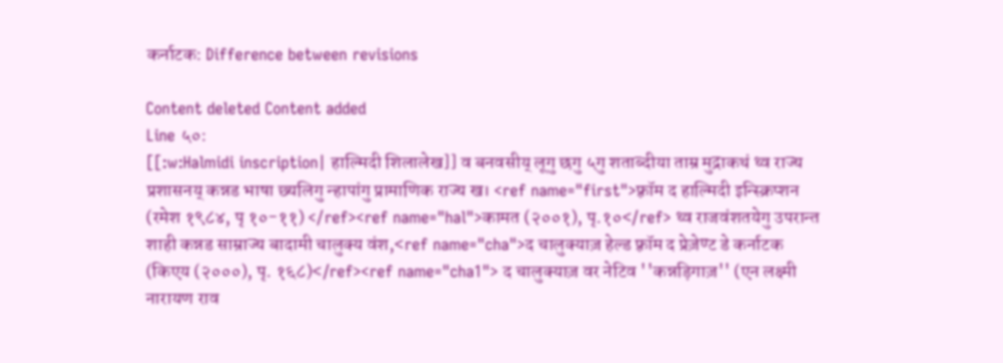कर्नाटक: Difference between revisions

Content deleted Content added
Line ५०:
[[:w:Halmidi inscription| हाल्मिदी शिलालेख]] व बनवसीय् लूगु छगु ५गु शताब्दीया ताम्र मुद्राकथं थ्व राज्य प्रशासनय् कन्नड भाषा छ्यलिगु न्हापांगु प्रामाणिक राज्य ख। <ref name="first">फ़्रॉम द हाल्मिदी इन्स्क्रिप्शन (रमेश १९८४, पृ १०-११) </ref><ref name="hal">कामत (२००१), पृ.१०</ref> थ्व राजवंशतयेगु उपरान्त शाही कन्नड साम्राज्य बादामी चालुक्य वंश,<ref name="cha">द चालुक्याज़ हेल्ड फ़्रॉम द प्रेज़ेण्ट डे कर्नाटक (किएय (२०००), पृ. १६८)</ref><ref name="cha1"> द चालुक्याज़ वर नेटिव ''कन्नड़िगाज़'' (एन लक्ष्मी नारायण राव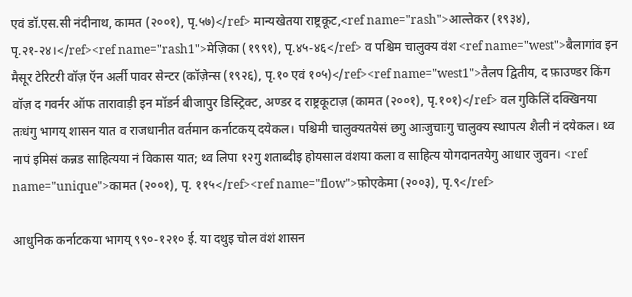एवं डॉ.एस.सी नंदीनाथ, कामत (२००१), पृ.५७)</ref> मान्यखेतया राष्ट्रकूट,<ref name="rash">आल्तेकर (१९३४), पृ.२१-२४।</ref><ref name="rash1">मेज़िका (१९९१), पृ.४५-४६</ref> व पश्चिम चालुक्य वंश <ref name="west">बैलागांव इन मैसूर टेरिटरी वॉज़ ऍन अर्ली पावर सेन्टर (कॉज़ेन्स (१९२६), पृ.१० एवं १०५)</ref><ref name="west1">तैलप द्वितीय, द फ़ाउण्डर किंग वॉज़ द गवर्नर ऑफ तारावाड़ी इन मॉडर्न बीजापुर डिस्ट्रिक्ट, अण्डर द राष्ट्रकूटाज़ (कामत (२००१), पृ.१०१)</ref> वल गुकिलिं दक्खिनया तःधंगु भागय् शासन यात व राजधानीत वर्तमान कर्नाटकय् दयेकल। पश्चिमी चालुक्यतयेसं छगु आःजुचाःगु चालुक्य स्थापत्य शैली नं दयेकल। थ्व नापं इमिसं कन्नड साहित्यया नं विकास यात; थ्व लिपा १२गु शताब्दीइ होयसाल वंशया कला व साहित्य योगदानतयेगु आधार जुवन। <ref name="unique">कामत (२००१), पृ. ११५</ref><ref name="flow">फ़ोएकेमा (२००३), पृ.९</ref>

आधुनिक कर्नाटकया भागय् ९९०-१२१० ई. या दथुइ चोल वंशं शासन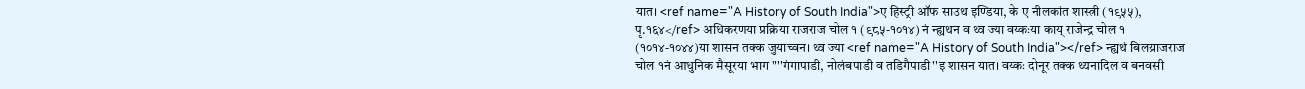यात। <ref name="A History of South India">ए हिस्ट्री ऑफ साउथ इण्डिया, के ए नीलकांत शास्त्री (१९५५), पृ.१६४</ref> अधिकरणया प्रक्रिया राजराज चोल १ (९८५-१०१४) नं न्ह्यथन व थ्व ज्या वय्कःया काय् राजेन्द्र चोल १ (१०१४-१०४४)या शासन तक्क जुयाच्वन। थ्व ज्या <ref name="A History of South India"></ref> न्ह्यथं बिलय्राजराज चोल १नं आधुनिक मैसूरया भाग "''गंगापाडी, नोलंबपाडी व तडिगैपाडी''इ शासन यात। वय्कः दोनूर तक्क थ्यनादिल व बनवसी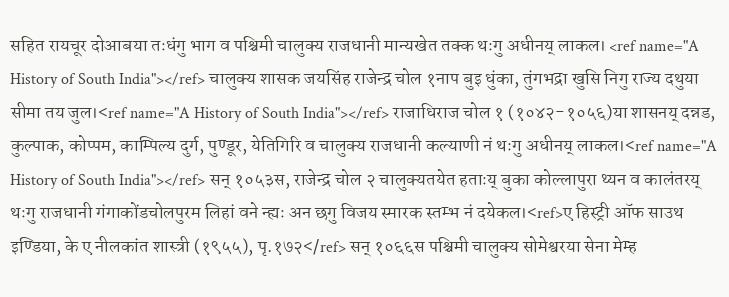सहित रायचूर दोआबया तःधंगु भाग व पश्चिमी चालुक्य राजधानी मान्यखेत तक्क थःगु अधीनय् लाकल। <ref name="A History of South India"></ref> चालुक्य शासक जयसिंह राजेन्द्र चोल १नाप बुइ धुंका, तुंगभद्रा खुसि निगु राज्य दथुया सीमा तय जुल।<ref name="A History of South India"></ref> राजाधिराज चोल १ (१०४२-१०५६)या शासनय् दन्नड, कुल्पाक, कोप्पम, काम्पिल्य दुर्ग, पुण्डूर, येतिगिरि व चालुक्य राजधानी कल्याणी नं थःगु अधीनय् लाकल।<ref name="A History of South India"></ref> सन् १०५३स, राजेन्द्र चोल २ चालुक्यतयेत हताःय् बुका कोल्लापुरा थ्यन व कालंतरय् थःगु राजधानी गंगाकोंडचोलपुरम लिहां वने न्ह्यः अन छगु विजय स्मारक स्तम्भ नं दयेकल।<ref>ए हिस्ट्री ऑफ साउथ इण्डिया, के ए नीलकांत शास्त्री (१९५५), पृ.१७२</ref> सन् १०६६स पश्चिमी चालुक्य सोमेश्वरया सेना मेम्ह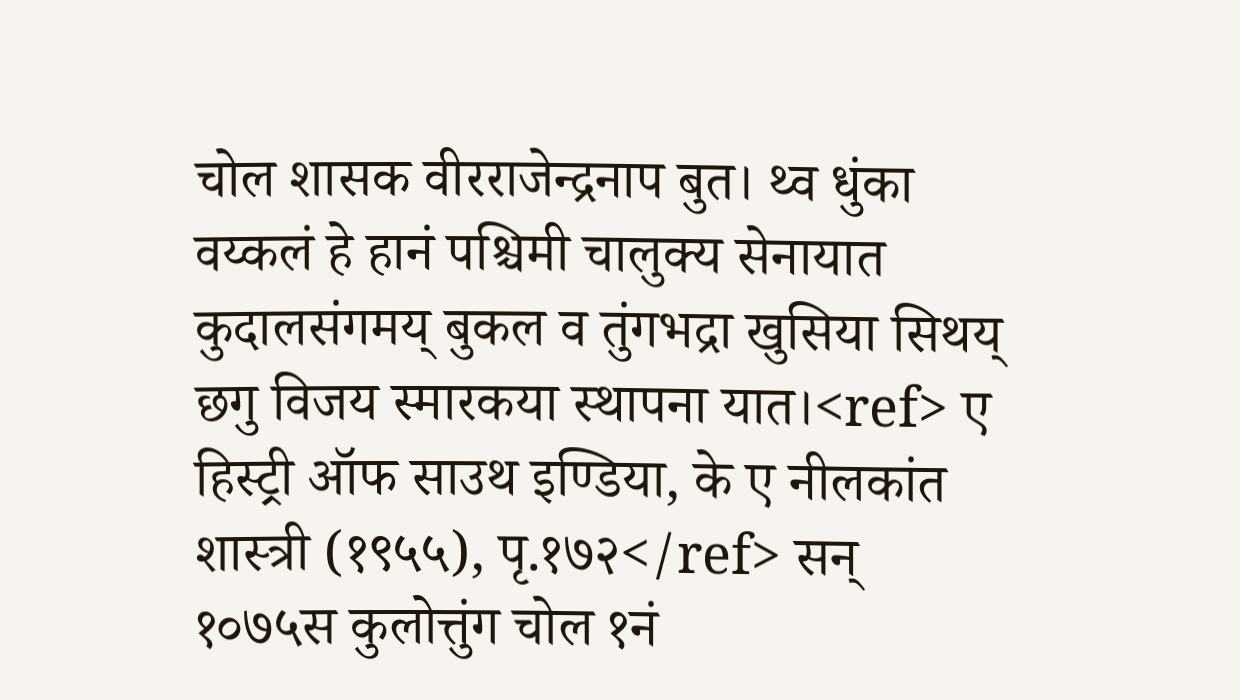चोल शासक वीरराजेन्द्रनाप बुत। थ्व धुंका वय्कलं हे हानं पश्चिमी चालुक्य सेनायात कुदालसंगमय् बुकल व तुंगभद्रा खुसिया सिथय् छगु विजय स्मारकया स्थापना यात।<ref> ए हिस्ट्री ऑफ साउथ इण्डिया, के ए नीलकांत शास्त्री (१९५५), पृ.१७२</ref> सन् १०७५स कुलोत्तुंग चोल १नं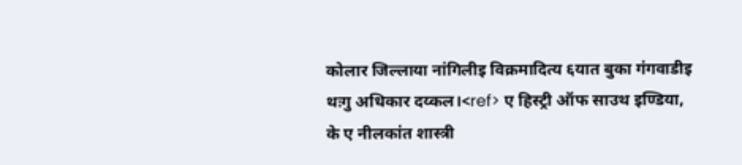कोलार जिल्लाया नांगिलीइ विक्रमादित्य ६यात बुका गंगवाडीइ थःगु अधिकार दय्कल।<ref> ए हिस्ट्री ऑफ साउथ इण्डिया, के ए नीलकांत शास्त्री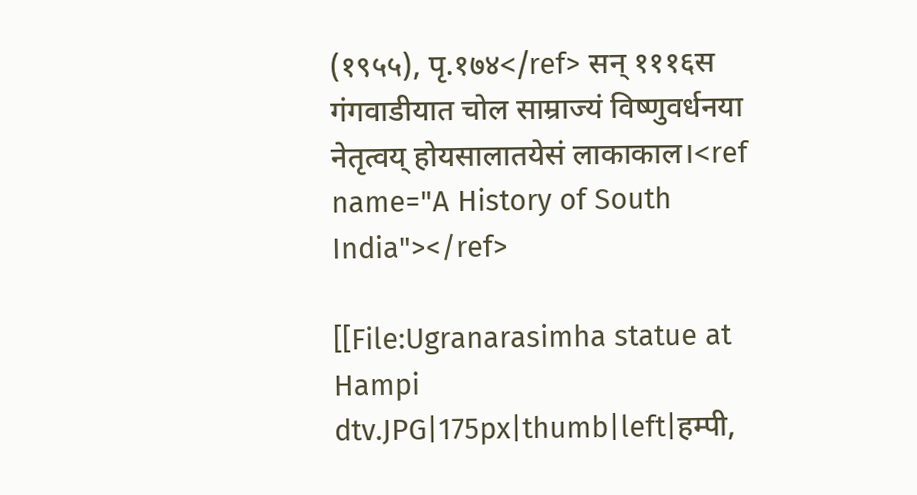(१९५५), पृ.१७४</ref> सन् १११६स गंगवाडीयात चोल साम्राज्यं विष्णुवर्धनया नेतृत्वय् होयसालातयेसं लाकाकाल।<ref name="A History of South India"></ref>

[[File:Ugranarasimha statue at Hampi dtv.JPG|175px|thumb|left|हम्पी,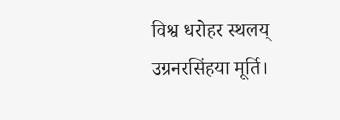विश्व धरोहर स्थलय् उग्रनरसिंहया मूर्ति।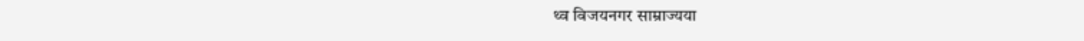थ्व विजयनगर साम्राज्यया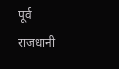पूर्व राजधानी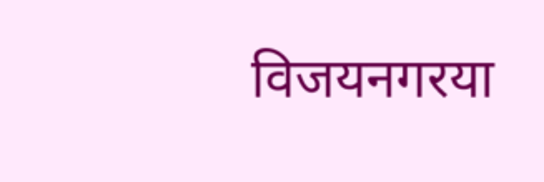विजयनगरया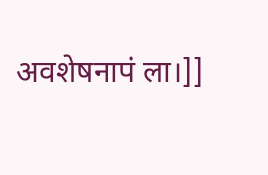अवशेषनापं ला।]]